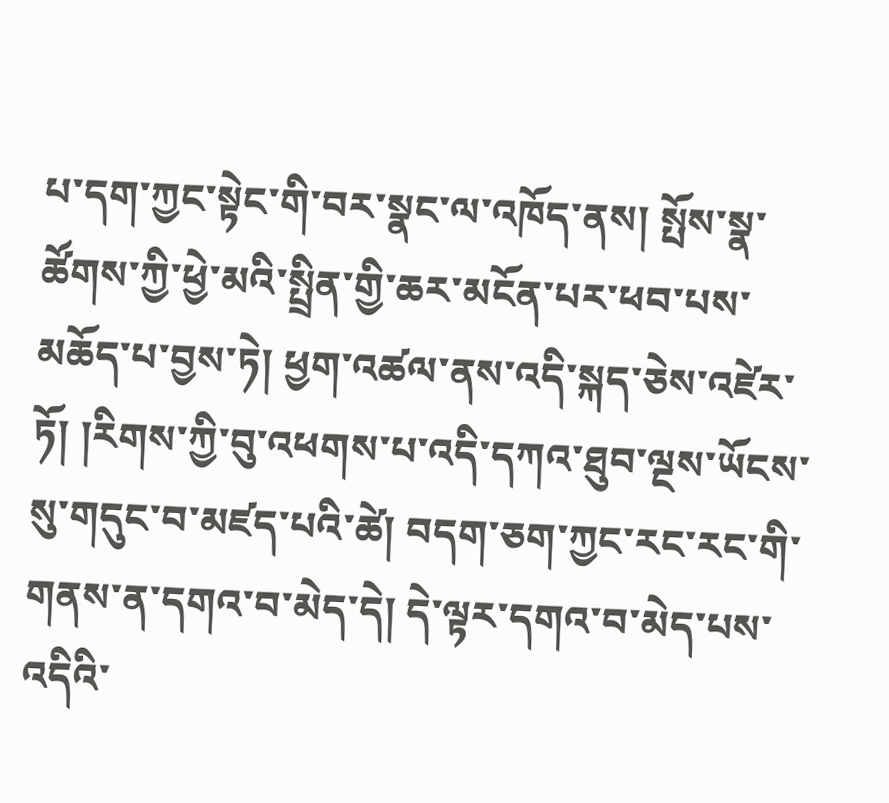པ་དག་ཀྱང་སྟེང་གི་བར་སྣང་ལ་འཁོད་ནས། སྤོས་སྣ་ཚོགས་ཀྱི་ཕྱེ་མའི་སྤྲིན་གྱི་ཆར་མངོན་པར་ཕབ་པས་མཆོད་པ་བྱས་ཏེ། ཕྱག་འཚལ་ནས་འདི་སྐད་ཅེས་འཛེར་ཏོ། །རིགས་ཀྱི་བུ་འཕགས་པ་འདི་དཀའ་ཐུབ་ལྔས་ཡོངས་སུ་གདུང་བ་མཛད་པའི་ཚེ། བདག་ཅག་ཀྱང་རང་རང་གི་གནས་ན་དགའ་བ་མེད་དེ། དེ་ལྟར་དགའ་བ་མེད་པས་འདིའི་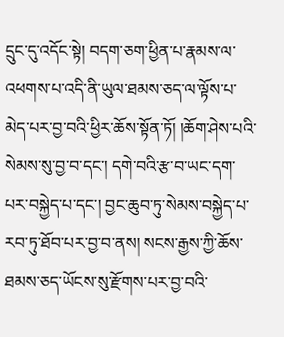དྲུང་དུ་འདོང་སྟེ། བདག་ཅག་ཕྱིན་པ་རྣམས་ལ་འཕགས་པ་འདི་ནི་ཡུལ་ཐམས་ཅད་ལ་ལྟོས་པ་མེད་པར་བྱ་བའི་ཕྱིར་ཆོས་སྟོན་ཏོ། །ཆོག་ཤེས་པའི་སེམས་སུ་བྱ་བ་དང་། དགེ་བའི་རྩ་བ་ཡང་དག་པར་བསྐྱེད་པ་དང་། བྱང་ཆུབ་ཏུ་སེམས་བསྐྱེད་པ་རབ་ཏུ་ཐོབ་པར་བྱ་བ་ནས། སངས་རྒྱས་ཀྱི་ཆོས་ཐམས་ཅད་ཡོངས་སུ་རྫོགས་པར་བྱ་བའི་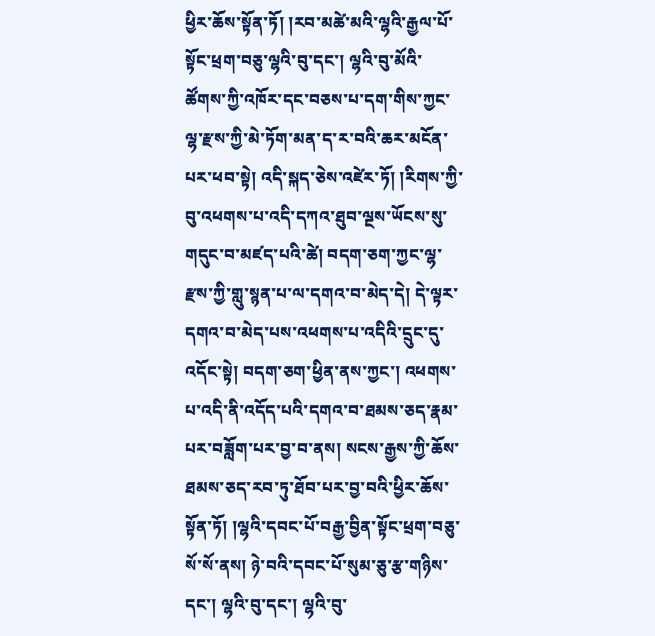ཕྱིར་ཆོས་སྟོན་ཏོ། །རབ་མཚེ་མའི་ལྷའི་རྒྱལ་པོ་སྟོང་ཕྲག་བཅུ་ལྷའི་བུ་དང་། ལྷའི་བུ་མོའི་ཚོགས་ཀྱི་འཁོར་དང་བཅས་པ་དག་གིས་ཀྱང་ལྷ་རྫས་ཀྱི་མེ་ཏོག་མན་ད་ར་བའི་ཆར་མངོན་པར་ཕབ་སྟེ། འདི་སྐད་ཅེས་འཛེར་ཏོ། །རིགས་ཀྱི་བུ་འཕགས་པ་འདི་དཀའ་ཐུབ་ལྔས་ཡོངས་སུ་གདུང་བ་མཛད་པའི་ཚེ། བདག་ཅག་ཀྱང་ལྷ་རྫས་ཀྱི་གླུ་སྙན་པ་ལ་དགའ་བ་མེད་དེ། དེ་ལྟར་དགའ་བ་མེད་པས་འཕགས་པ་འདིའི་དྲུང་དུ་འདོང་སྟེ། བདག་ཅག་ཕྱིན་ནས་ཀྱང་། འཕགས་པ་འདི་ནི་འདོད་པའི་དགའ་བ་ཐམས་ཅད་རྣམ་པར་བཟློག་པར་བྱ་བ་ནས། སངས་རྒྱས་ཀྱི་ཆོས་ཐམས་ཅད་རབ་ཏུ་ཐོབ་པར་བྱ་བའི་ཕྱིར་ཆོས་སྟོན་ཏོ། །ལྷའི་དབང་པོ་བརྒྱ་བྱིན་སྟོང་ཕྲག་བཅུ་སོ་སོ་ནས། ཉེ་བའི་དབང་པོ་སུམ་ཅུ་རྩ་གཉིས་དང་། ལྷའི་བུ་དང་། ལྷའི་བུ་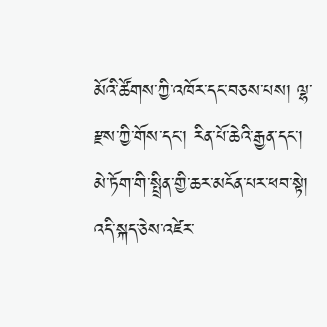མོའི་ཚོགས་ཀྱི་འཁོར་དང་བཅས་པས། ལྷ་རྫས་ཀྱི་གོས་དང་། རིན་པོ་ཆེའི་རྒྱན་དང་། མེ་ཏོག་གི་སྤྲིན་གྱི་ཆར་མངོན་པར་ཕབ་སྟེ། འདི་སྐད་ཅེས་འཛེར་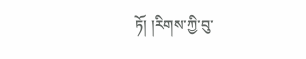ཏོ། །རིགས་ཀྱི་བུ་